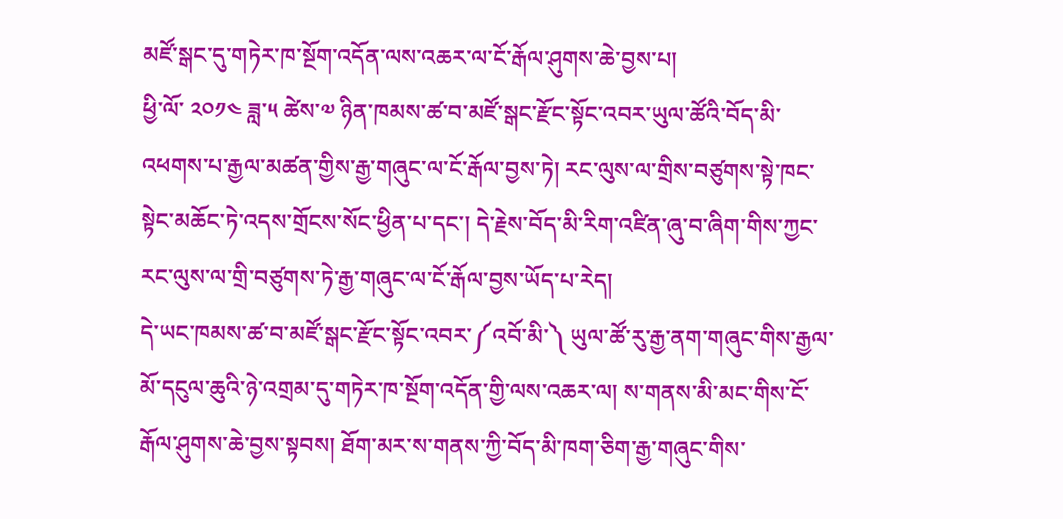མཛོ་སྒང་དུ་གཏེར་ཁ་སྔོག་འདོན་ལས་འཆར་ལ་ངོ་རྒོལ་ཤུགས་ཆེ་བྱས་པ།
ཕྱི་ལོ་ ༢༠༡༤ ཟླ་༥ ཚེས་༧ ཉིན་ཁམས་ཚ་བ་མཛོ་སྒང་རྫོང་སྟོང་འབར་ཡུལ་ཚོའི་བོད་མི་འཕགས་པ་རྒྱལ་མཚན་གྱིས་རྒྱ་གཞུང་ལ་ངོ་རྒོལ་བྱས་ཏེ། རང་ལུས་ལ་གྲིས་བཙུགས་སྟེ་ཁང་སྟེང་མཆོང་ཏེ་འདས་གྲོངས་སོང་ཕྱིན་པ་དང་། དེ་རྗེས་བོད་མི་རིག་འཛིན་ཞུ་བ་ཞིག་གིས་ཀྱང་རང་ལུས་ལ་གྲི་བཙུགས་ཏེ་རྒྱ་གཞུང་ལ་ངོ་རྒོལ་བྱས་ཡོད་པ་རེད།
དེ་ཡང་ཁམས་ཚ་བ་མཛོ་སྒང་རྫོང་སྟོང་འབར་༼འབོ་མི་༽ ཡུལ་ཚོ་རུ་རྒྱ་ནག་གཞུང་གིས་རྒྱལ་མོ་དངུལ་ཆུའི་ཉེ་འགྲམ་དུ་གཏེར་ཁ་སྔོག་འདོན་གྱི་ལས་འཆར་ལ། ས་གནས་མི་མང་གིས་ངོ་རྒོལ་ཤུགས་ཆེ་བྱས་སྟབས། ཐོག་མར་ས་གནས་ཀྱི་བོད་མི་ཁག་ཅིག་རྒྱ་གཞུང་གིས་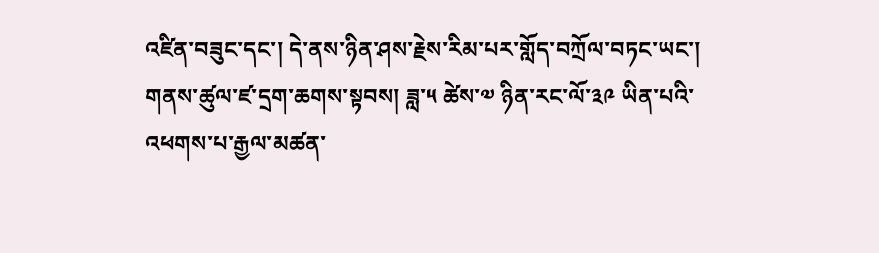འཛིན་བཟུང་དང་། དེ་ནས་ཉིན་ཤས་རྗེས་རིམ་པར་གློད་བཀྲོལ་བཏང་ཡང་། གནས་ཚུལ་ཛ་དྲག་ཆགས་སྟབས། ཟླ་༥ ཚེས་༧ ཉིན་རང་ལོ་༣༩ ཡིན་པའི་འཕགས་པ་རྒྱལ་མཚན་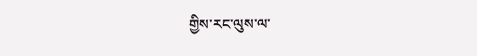གྱིས་རང་ལུས་ལ་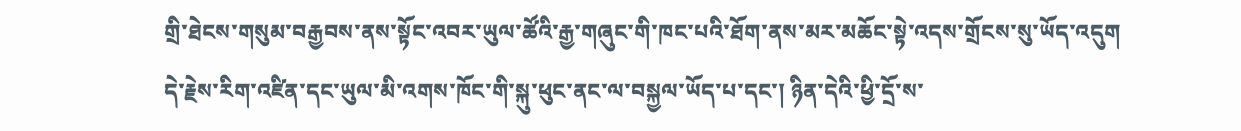གྲི་ཐེངས་གསུམ་བརྒྱབས་ནས་སྟོང་འབར་ཡུལ་ཚོའི་རྒྱ་གཞུང་གི་ཁང་པའི་ཐོག་ནས་མར་མཆོང་སྟེ་འདས་གྲོངས་སུ་ཡོད་འདུག
དེ་རྗེས་རིག་འཛིན་དང་ཡུལ་མི་འགས་ཁོང་གི་སྐུ་ཕུང་ནང་ལ་བསྐྱལ་ཡོད་པ་དང་། ཉིན་དེའི་ཕྱི་དྲོ་ས་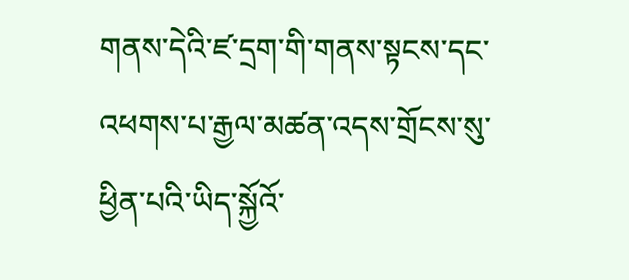གནས་དེའི་ཛ་དྲག་གི་གནས་སྟངས་དང་འཕགས་པ་རྒྱལ་མཚན་འདས་གྲོངས་སུ་ཕྱིན་པའི་ཡིད་སྐྱོའོ་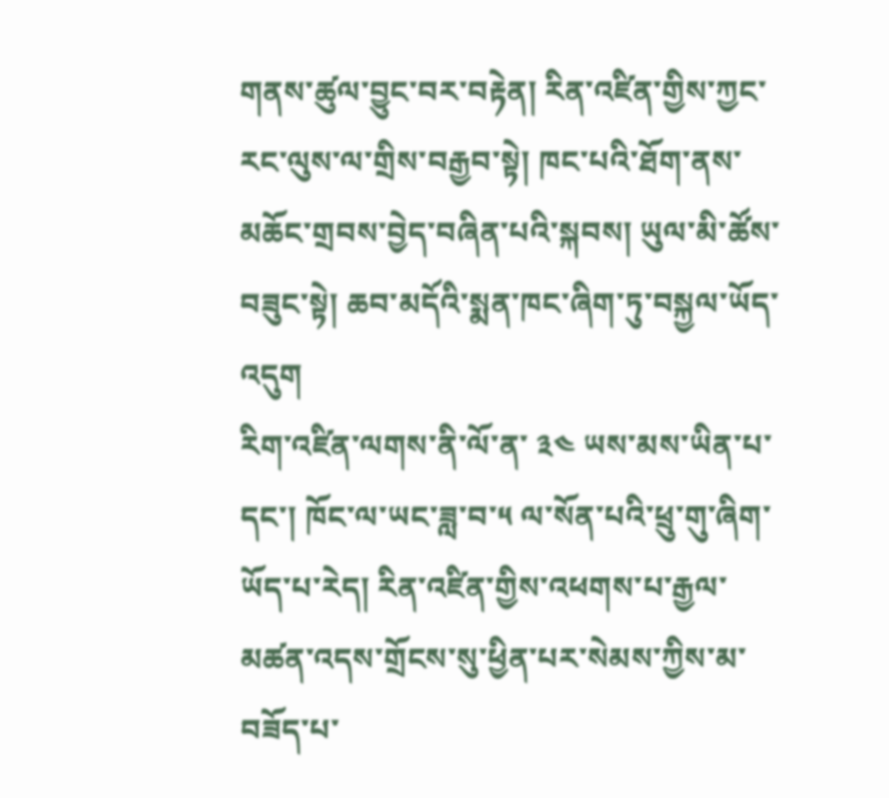གནས་ཚུལ་བྱུང་བར་བརྟེན། རིན་འཛིན་གྱིས་ཀྱང་རང་ལུས་ལ་གྲིས་བརྒྱབ་སྟེ། ཁང་པའི་ཐོག་ནས་མཆོང་གྲབས་བྱེད་བཞིན་པའི་སྐབས། ཡུལ་མི་ཚོས་བཟུང་སྟེ། ཆབ་མདོའི་སྨན་ཁང་ཞིག་ཏུ་བསྐྱལ་ཡོད་འདུག
རིག་འཛིན་ལགས་ནི་ལོ་ན་ ༣༤ ཡས་མས་ཡིན་པ་དང་། ཁོང་ལ་ཡང་ཟླ་བ་༥ ལ་སོན་པའི་ཕྲུ་གུ་ཞིག་ཡོད་པ་རེད། རིན་འཛིན་གྱིས་འཕགས་པ་རྒྱལ་མཚན་འདས་གྲོངས་སུ་ཕྱིན་པར་སེམས་ཀྱིས་མ་བཟོད་པ་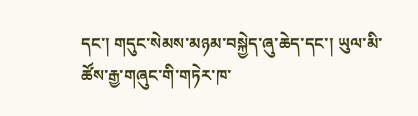དང་། གདུང་སེམས་མཉམ་བསྐྱེད་ཞུ་ཆེད་དང་། ཡུལ་མི་ཚོས་རྒྱ་གཞུང་གི་གཏེར་ཁ་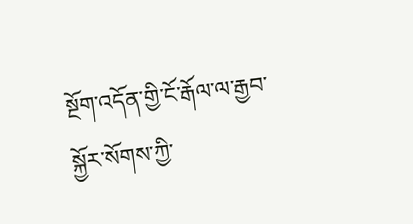སྔོག་འདོན་གྱི་ངོ་རྒོལ་ལ་རྒྱབ་སྐྱོར་སོགས་ཀྱི་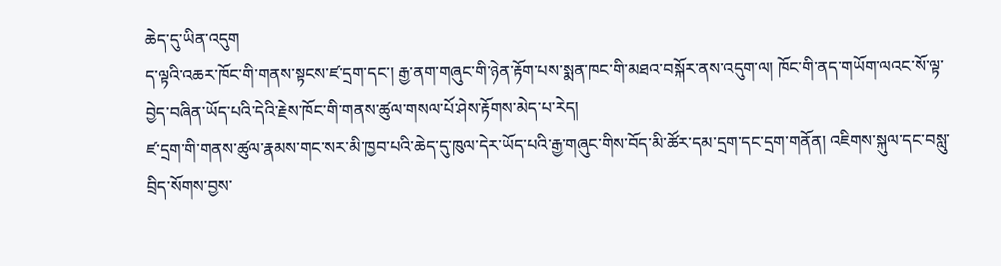ཆེད་དུ་ཡིན་འདུག
ད་ལྟའི་འཆར་ཁོང་གི་གནས་སྟངས་ཛ་དྲག་དང་། རྒྱ་ནག་གཞུང་གི་ཉེན་རྟོག་པས་སྨན་ཁང་གི་མཐའ་བསྐོར་ནས་འདུག་ལ། ཁོང་གི་ནད་གཡོག་ལའང་སོ་ལྟ་བྱེད་བཞིན་ཡོད་པའི་དེའི་རྗེས་ཁོང་གི་གནས་ཚུལ་གསལ་པོ་ཤེས་རྟོགས་མེད་པ་རེད།
ཛ་དྲག་གི་གནས་ཚུལ་རྣམས་གང་སར་མི་ཁྱབ་པའི་ཆེད་དུ་ཁུལ་དེར་ཡོད་པའི་རྒྱ་གཞུང་གིས་བོད་མི་ཚོར་དམ་དྲག་དང་དྲག་གནོན། འཇིགས་སྐུལ་དང་བསླུ་བྲིད་སོགས་བྱས་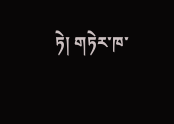ཏེ། གཏེར་ཁ་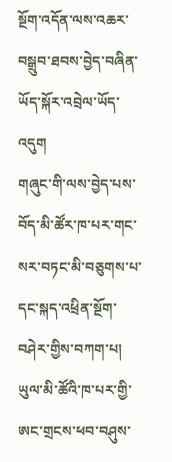སྔོག་འདོན་ལས་འཆར་བསྒྲུབ་ཐབས་བྱེད་བཞིན་ཡོད་སྐོར་འབྲེལ་ཡོད་འདུག
གཞུང་གི་ལས་བྱེད་པས་བོད་མི་ཚོར་ཁ་པར་གང་སར་བཏང་མི་བཅུགས་པ་དང་སྐད་འཕྲིན་སྔོག་བཤེར་གྱིས་བཀག་པ། ཡུལ་མི་ཚོའི་ཁ་པར་གྱི་ཨང་གྲངས་ཕབ་བཤུས་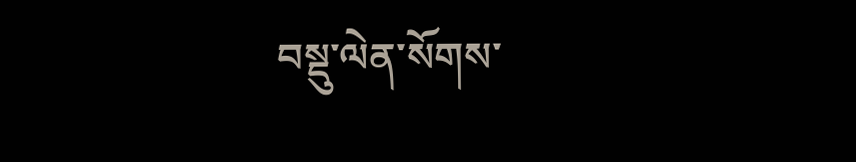བསྡུ་ལེན་སོགས་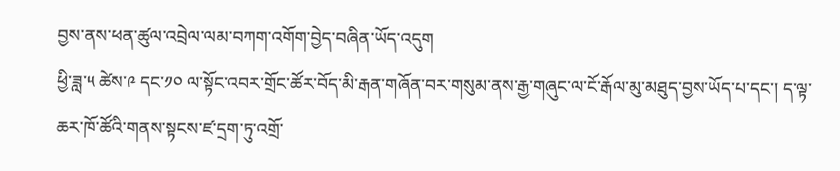བྱས་ནས་ཕན་ཚུལ་འབྲེལ་ལམ་བཀག་འགོག་བྱེད་བཞིན་ཡོད་འདུག
ཕྱི་ཟླ་༥ ཚེས་༩ དང་༡༠ ལ་སྟོང་འབར་གྲོང་ཚོར་བོད་མི་རྒན་གཞོན་བར་གསུམ་ནས་རྒྱ་གཞུང་ལ་ངོ་རྒོལ་མུ་མཐུད་བྱས་ཡོད་པ་དང་། ད་ལྟ་ཆར་ཁོ་ཚོའི་གནས་སྟངས་ཛ་དྲག་ཏུ་འགྲོ་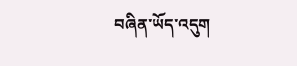བཞིན་ཡོད་འདུག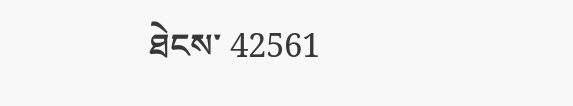ཐེངས་ 42561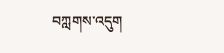བཀླགས་འདུག